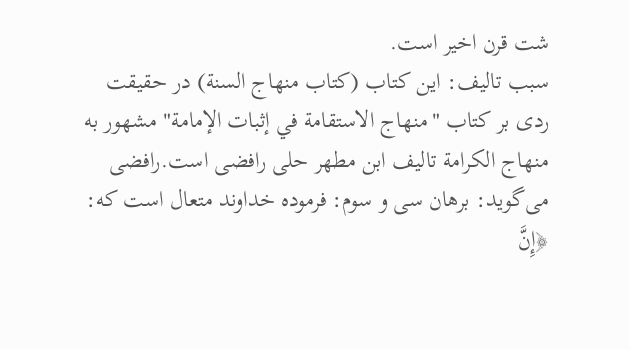شت قرن اخیر است.
سبب تالیف: این کتاب (كتاب منهاج السنة) در حقیقت ردی بر کتاب "منهاج الاستقامة في إثبات الإمامة" مشهور به منهاج الكرامة تالیف ابن مطهر حلی رافضی است.رافضی می‌گوید: برهان سی و سوم: فرموده خداوند متعال است که: ﴿إِنَّ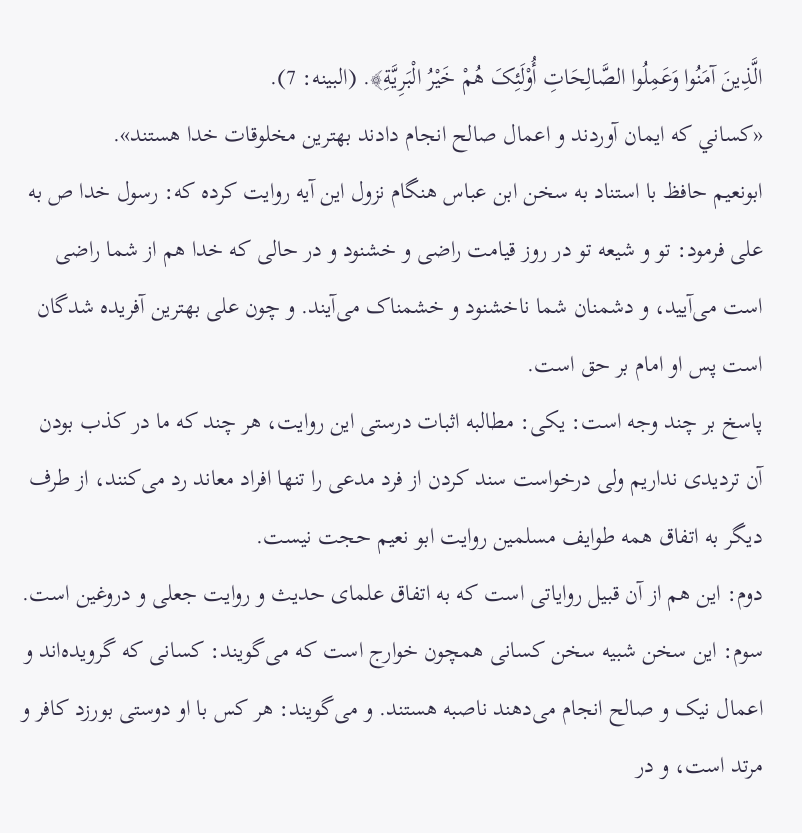الَّذِينَ آمَنُوا وَعَمِلُوا الصَّالِحَاتِ أُوْلَئِکَ هُمْ خَيْرُ الْبَرِيَّةِ﴾. (البينه: 7).
«كساني كه ايمان آوردند و اعمال صالح انجام دادند بهترين مخلوقات خدا هستند».
ابونعیم حافظ با استناد به سخن ابن عباس هنگام نزول این آیه روایت کرده که: رسول خدا ص به علی فرمود: تو و شیعه تو در روز قیامت راضی و خشنود و در حالی که خدا هم از شما راضی است می‌آیید، و دشمنان شما ناخشنود و خشمناک می‌آیند. و چون علی بهترین آفریده شدگان است پس او امام بر حق است.
پاسخ بر چند وجه است: یکی: مطالبه اثبات درستی این روایت، هر چند که ما در کذب بودن آن تردیدی نداریم ولی درخواست سند کردن از فرد مدعی را تنها افراد معاند رد می‌کنند، از طرف دیگر به اتفاق همه طوایف مسلمین روایت ابو نعیم حجت نیست.
دوم: این هم از آن قبيل روایاتی است که به اتفاق علمای حدیث و روایت جعلی و دروغین است.
سوم: این سخن شبیه سخن کسانی همچون خوارج است که می‌گویند: کسانی که گرویده‌اند و اعمال نیک و صالح انجام می‌دهند ناصبه هستند. و می‌گویند: هر کس با او دوستی بورزد کافر و مرتد است، و در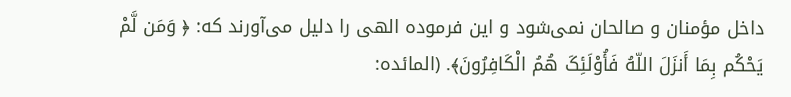داخل مؤمنان و صالحان نمی‌شود و این فرموده الهی را دلیل می‌آورند که: ﴿ وَمَن لَّمْ يَحْکُم بِمَا أَنزَلَ اللّهُ فَأُوْلَئِکَ هُمُ الْکَافِرُونَ﴾. (المائده: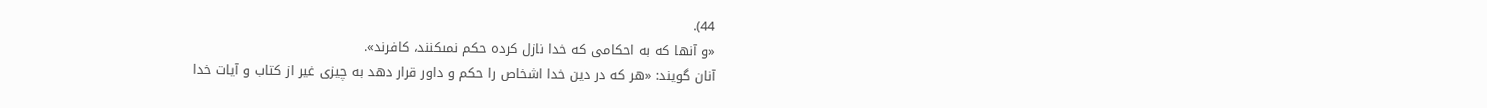44).
«و آنها كه به احكامى كه خدا نازل كرده حكم نمىكنند، كافرند».
آنان گویند: «هر که در دین خدا اشخاص را حکم و داور قرار دهد به چیزی غیر از کتاب و آیات خدا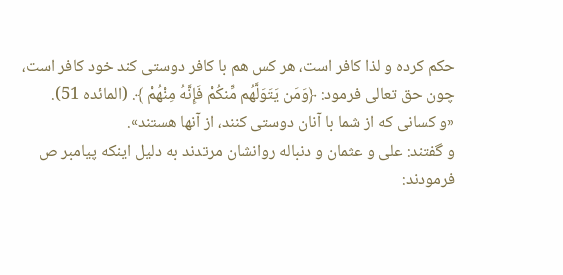حکم کرده و لذا کافر است، هر کس هم با کافر دوستی کند خود کافر است، چون حق تعالی فرمود: ﴿وَمَن يَتَوَلَّهُم مِّنکُمْ فَإِنَّهُ مِنْهُمْ ﴾. (المائده 51).
«و كسانى كه از شما با آنان دوستى كنند، از آنها هستند».
و گفتند: علی و عثمان و دنباله ‌روانشان مرتدند به دلیل اینکه پیامبر ص فرمودند: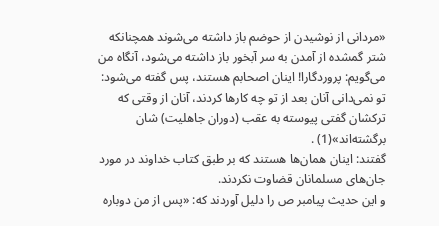«مردانی از نوشیدن از حوضم باز داشته می‌شوند همچنانکه شتر گمشده از آمدن به سر آبخور باز داشته می‌شود، آنگاه من می‌گویم: پروردگارا! اینان اصحابم هستند، پس گفته می‌شود: تو نمی‌دانی آنان بعد از تو چه کارها کردند، آنان از وقتی که ترکشان گفتی پیوسته به عقب (دوران جاهلیت) شان برگشته‌اند»(1) .
گفتند: اینان همان‌ها هستند که بر طبق کتاب خداوند در مورد جان‌های مسلمانان قضاوت نکردند.
و این حدیث پیامبر ص را دلیل آوردند که: «پس از من دوباره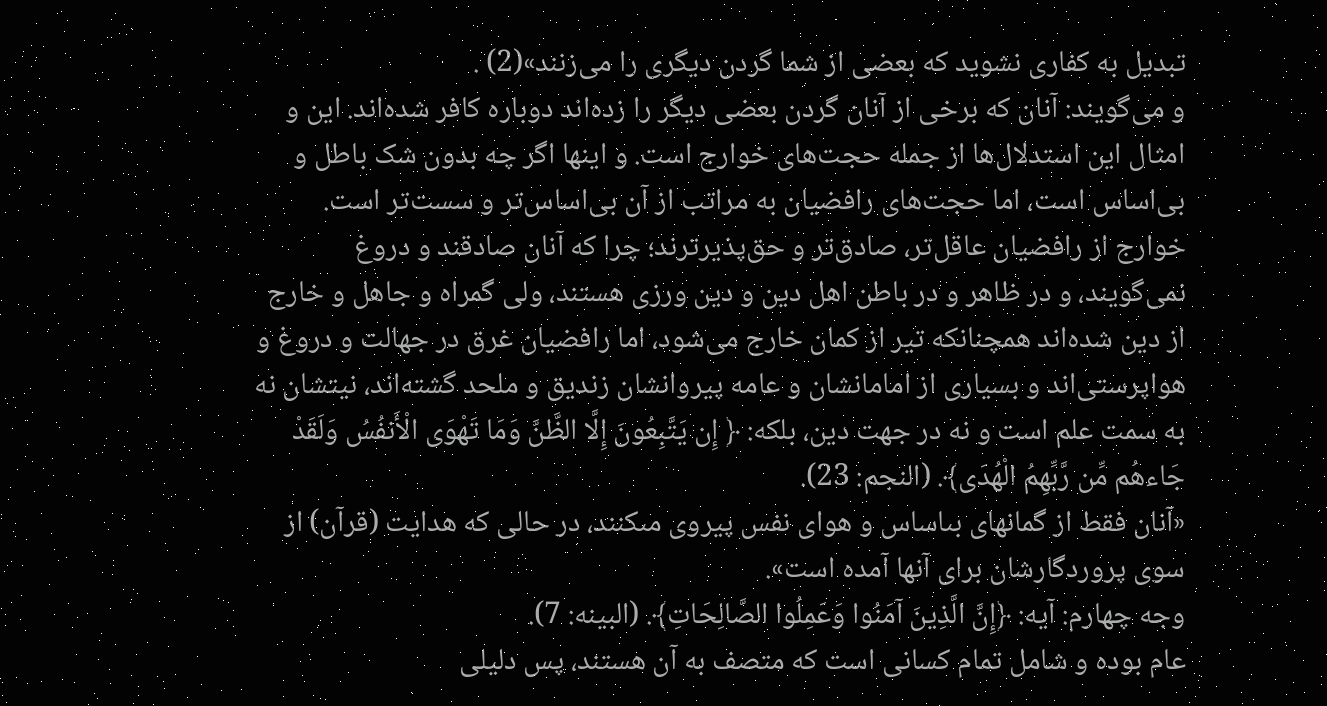تبدیل به کفاری نشوید که بعضى از شما گردن دیگرى را می‌زنند»(2) .
و می‌گویند: آنان که برخى از آنان گردن بعضی دیگر را زده‌اند دوباره کافر شده‌اند. این و امثال این استدلال‌ها از جمله حجت‌های خوارج است. و اینها اگر چه بدون شک باطل و بی‌اساس است، اما حجت‌های رافضیان به مراتب از آن بی‌اساس‌تر و سست‌تر است. خوارج از رافضیان عاقل‌تر، صادق‌تر و حق‌پذیرترند؛ چرا که آنان صادقند و دروغ نمی‌گویند، و در ظاهر و در باطن اهل دین و دین ورزی هستند، ولی گمراه و جاهل و خارج از دین شده‌اند همچنانکه تیر از کمان خارج می‌شود، اما رافضیان غرق در جهالت و دروغ و هواپرستی‌اند و بسیاری از امامانشان و عامه پیروانشان زندیق و ملحد گشته‌اند، نیتشان نه به سمت علم است و نه در جهت دین، بلکه: ﴿ إِن يَتَّبِعُونَ إِلَّا الظَّنَّ وَمَا تَهْوَى الْأَنفُسُ وَلَقَدْ جَاءهُم مِّن رَّبِّهِمُ الْهُدَى﴾. (النجم: 23).
«آنان فقط از گمانهاى بىاساس و هواى نفس پيروى مىكنند، در حالى كه هدايت (قرآن) از سوى پروردگارشان براى آنها آمده است».
وجه چهارم: آیه: ﴿إِنَّ الَّذِينَ آمَنُوا وَعَمِلُوا الصَّالِحَاتِ﴾. (البينه: 7).
عام بوده و شامل تمام کسانی است که متصف به آن هستند، پس دلیلی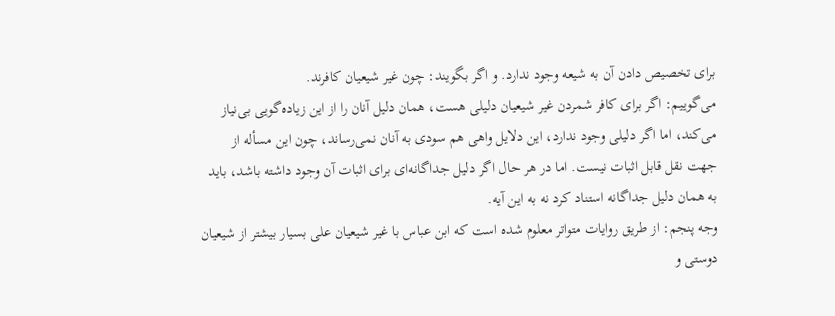برای تخصیص دادن آن به شیعه وجود ندارد. و اگر بگویند: چون غیر شیعیان کافرند.
می‌گوییم: اگر برای کافر شمردن غیر شیعیان دلیلی هست، همان دلیل آنان را از این زیاده‌گویی بی‌نیاز می‌کند، اما اگر دلیلی وجود ندارد، این دلایل واهی هم سودی به آنان نمی‌رساند، چون این مسأله از جهت نقل قابل اثبات نیست. اما در هر حال اگر دلیل جداگانه‌ای برای اثبات آن وجود داشته باشد، باید به همان دلیل جداگانه استناد کرد نه به این آیه.
وجه پنجم: از طريق روایات متواتر معلوم شده است که ابن عباس با غیر شیعیان علی بسیار بیشتر از شیعیان دوستی و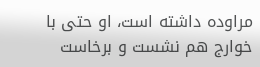مراوده داشته است، او حتی با خوارج هم نشست و برخاست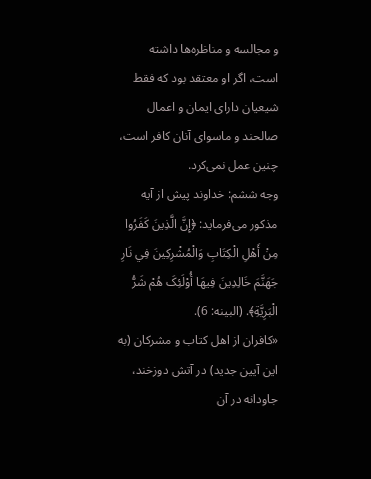و مجالسه و مناظره‌ها داشته است، اگر او معتقد بود که فقط شیعیان دارای ایمان و اعمال صالحند و ماسوای آنان کافر است، چنین عمل نمی‌کرد.
وجه ششم: خداوند پیش از آیه مذکور می‌فرماید: ﴿إِنَّ الَّذِينَ کَفَرُوا مِنْ أَهْلِ الْکِتَابِ وَالْمُشْرِکِينَ فِي نَارِ جَهَنَّمَ خَالِدِينَ فِيهَا أُوْلَئِکَ هُمْ شَرُّ الْبَرِيَّةِ﴾. (البينه: 6).
«كافران از اهل كتاب و مشركان (به اين آيين جديد) در آتش دوزخند، جاودانه در آن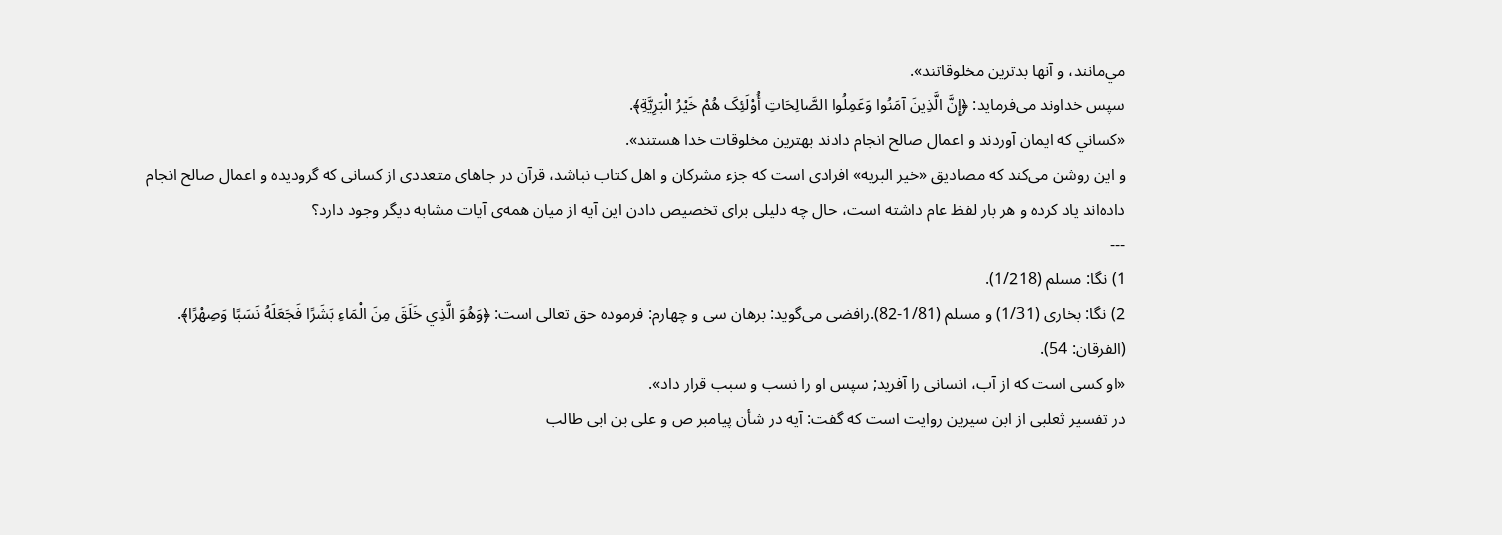مي‌مانند، و آنها بدترين مخلوقاتند».
سپس خداوند می‌فرماید: ﴿إِنَّ الَّذِينَ آمَنُوا وَعَمِلُوا الصَّالِحَاتِ أُوْلَئِکَ هُمْ خَيْرُ الْبَرِيَّةِ﴾.
«كساني كه ايمان آوردند و اعمال صالح انجام دادند بهترين مخلوقات خدا هستند».
و این روشن می‌کند که مصادیق «خیر البریه» افرادی است که جزء مشرکان و اهل کتاب نباشد، قرآن در جاهای متعددی از کسانی که گرودیده و اعمال صالح انجام داده‌اند یاد کرده و هر بار لفظ عام داشته است، حال چه دلیلی برای تخصیص دادن این آیه از میان همه‌ی آیات مشابه دیگر وجود دارد؟
---
1) نگا: مسلم (1/218).
2) نگا: بخاری (1/31) و مسلم (1/81-82).رافضی می‌گوید: برهان سی و چهارم: فرموده حق تعالی است: ﴿وَهُوَ الَّذِي خَلَقَ مِنَ الْمَاءِ بَشَرًا فَجَعَلَهُ نَسَبًا وَصِهْرًا﴾. (الفرقان: 54).
«او كسى است كه از آب، انسانى را آفريد; سپس او را نسب و سبب قرار داد».
در تفسیر ثعلبی از ابن سیرین روایت است که گفت: آیه در شأن پیامبر ص و علی بن ابی طالب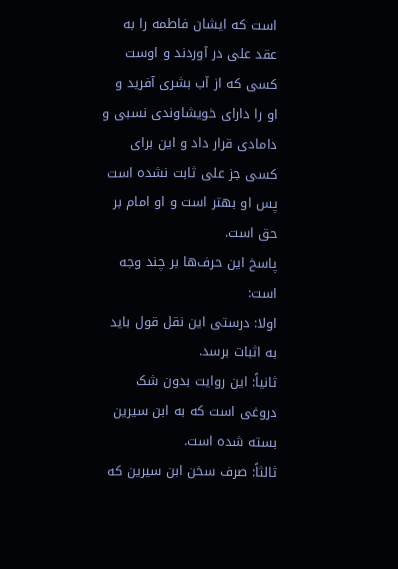است که ایشان فاطمه را به عقد علی در آوردند و اوست کسی که از آب بشری آفرید و او را دارای خویشاوندی نسبی و دامادی قرار داد و این برای کسی جز علی ثابت نشده است پس او بهتر است و او امام بر حق است.
پاسخ این حرف‌ها بر چند وجه است:
اولا: درستی این نقل قول باید به اثبات برسد.
ثانیاً: این روایت بدون شک دروغی است که به ابن سیرین بسته شده است.
ثالثاً: صرف سخن ابن سیرین که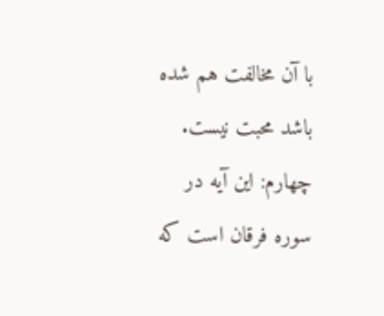با آن مخالفت هم شده باشد محبت نیست.
چهارم: این آیه در سوره فرقان است که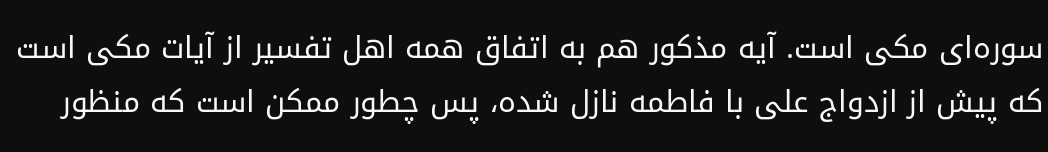سوره‌ای مکی است. آیه مذکور هم به اتفاق همه اهل تفسیر از آیات مکی است که پیش از ازدواج علی با فاطمه نازل شده، پس چطور ممکن است که منظور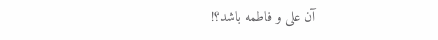آن علی و فاطمه باشد؟!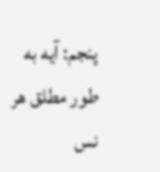پنجم: آیه به طور مطلق هر نس